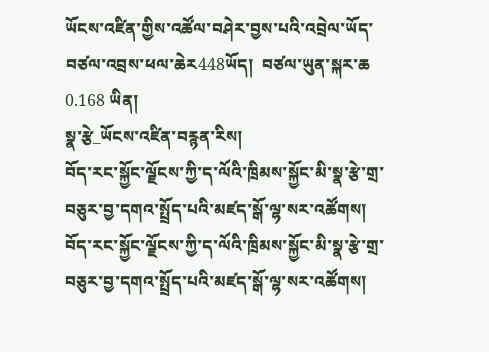ཡོངས་འཛིན་གྱིས་འཚོལ་བཤེར་བྱས་པའི་འབྲེལ་ཡོད་བཙལ་འབྲས་ཕལ་ཆེར448ཡོད།  བཙལ་ཡུན་སྐར་ཆ 0.168 ཡིན།
སྣ་རྩེ_ཡོངས་འཛིན་བརྙན་རིས།
བོད་རང་སྐྱོང་ལྗོངས་ཀྱི་ད་ལོའི་ཁྲིམས་སྐྱོང་མི་སྣ་རྩེ་གྲ་བཅུར་བྱ་དགའ་སྤྲོད་པའི་མཛད་སྒོ་ལྷ་སར་འཚོགས།
བོད་རང་སྐྱོང་ལྗོངས་ཀྱི་ད་ལོའི་ཁྲིམས་སྐྱོང་མི་སྣ་རྩེ་གྲ་བཅུར་བྱ་དགའ་སྤྲོད་པའི་མཛད་སྒོ་ལྷ་སར་འཚོགས།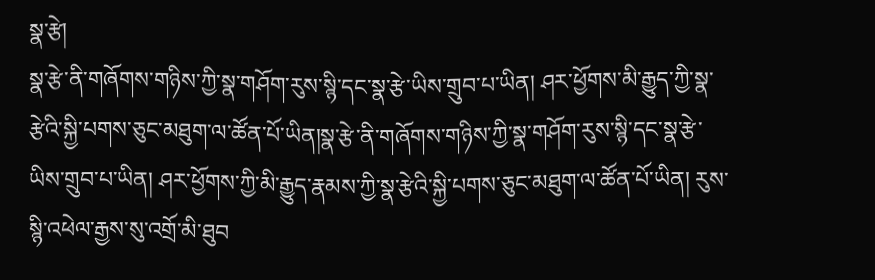སྣ་རྩེ།
སྣ་རྩེ་ནི་གཞོགས་གཉིས་ཀྱི་སྣ་གཤོག་རུས་སྙི་དང་སྣ་རྩེ་ཡིས་གྲུབ་པ་ཡིན། ཤར་ཕྱོགས་མི་རྒྱུད་ཀྱི་སྣ་རྩེའི་སྐྱི་པགས་ཅུང་མཐུག་ལ་ཚོན་པོ་ཡིན།སྣ་རྩེ་ནི་གཞོགས་གཉིས་ཀྱི་སྣ་གཤོག་རུས་སྙི་དང་སྣ་རྩེ་ཡིས་གྲུབ་པ་ཡིན། ཤར་ཕྱོགས་ཀྱི་མི་རྒྱུད་རྣམས་ཀྱི་སྣ་རྩེའི་སྐྱི་པགས་ཅུང་མཐུག་ལ་ཚོན་པོ་ཡིན། རུས་སྙི་འཕེལ་རྒྱས་སུ་འགྲོ་མི་ཐུབ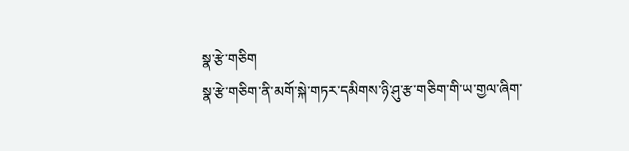སྣ་རྩེ་གཅིག
སྣ་རྩེ་གཅིག་ནི་མགོ་སྐེ་གཏར་དམིགས་ཉི་ཤུ་རྩ་གཅིག་གི་ཡ་གྱལ་ཞིག་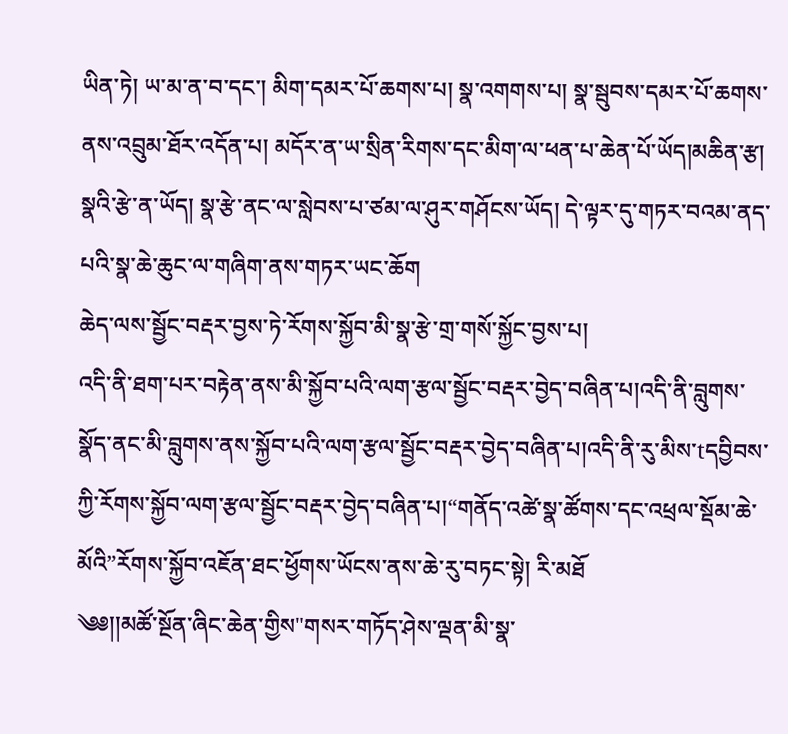ཡིན་ཏེ། ཡ་མ་ན་བ་དང་། མིག་དམར་པོ་ཆགས་པ། སྣ་འགགས་པ། སྣ་སྦུབས་དམར་པོ་ཆགས་ནས་འབྲུམ་ཐོར་འདོན་པ། མདོར་ན་ཡ་སྲིན་རིགས་དང་མིག་ལ་ཕན་པ་ཆེན་པོ་ཡོད།མཆིན་རྩ། སྣའི་རྩེ་ན་ཡོད། སྣ་རྩེ་ནང་ལ་སླེབས་པ་ཙམ་ལ་ཤུར་གཤོངས་ཡོད། དེ་ལྟར་དུ་གཏར་བའམ་ནད་པའི་སྣ་ཆེ་ཆུང་ལ་གཞིག་ནས་གཏར་ཡང་ཆོག
ཆེད་ལས་སྦྱོང་བརྡར་བྱས་ཏེ་རོགས་སྐྱོབ་མི་སྣ་རྩེ་གྲ་གསོ་སྐྱོང་བྱས་པ།
འདི་ནི་ཐག་པར་བརྟེན་ནས་མི་སྐྱོབ་པའི་ལག་རྩལ་སྦྱོང་བརྡར་བྱེད་བཞིན་པ།འདི་ནི་བླུགས་སྣོད་ནང་མི་བླུགས་ནས་སྐྱོབ་པའི་ལག་རྩལ་སྦྱོང་བརྡར་བྱེད་བཞིན་པ།འདི་ནི་རུ་མིས་tདབྱིབས་ཀྱི་རོགས་སྐྱོབ་ལག་རྩལ་སྦྱོང་བརྡར་བྱེད་བཞིན་པ།“གནོད་འཚེ་སྣ་ཚོགས་དང་འཕྲལ་སྡོམ་ཆེ་མོའི”རོགས་སྐྱོབ་འཇོན་ཐང་ཕྱོགས་ཡོངས་ནས་ཆེ་རུ་བཏང་སྟེ། རི་མཐོ
༄༅།།མཚོ་སྔོན་ཞིང་ཆེན་གྱིས"གསར་གཏོད་ཤེས་ལྡན་མི་སྣ་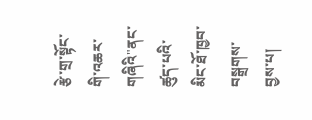རྩེ་གྲ་སྟོང་གི་འཆར་གཞིའི"ནང་ཚུད་པའི་མིང་ཐོ་ཁྱབ་བསྒྲགས་བྱས་པ།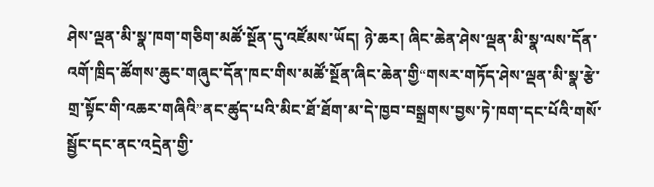ཤེས་ལྡན་མི་སྣ་ཁག་གཅིག་མཚོ་སྔོན་དུ་འཛོམས་ཡོད། ཉེ་ཆར། ཞིང་ཆེན་ཤེས་ལྡན་མི་སྣ་ལས་དོན་འགོ་ཁྲིད་ཚོགས་ཆུང་གཞུང་དོན་ཁང་གིས་མཚོ་སྔོན་ཞིང་ཆེན་གྱི“གསར་གཏོད་ཤེས་ལྡན་མི་སྣ་རྩེ་གྲ་སྟོང་གི་འཆར་གཞིའི”ནང་ཚུད་པའི་མིང་ཐོ་ཐོག་མ་དེ་ཁྱབ་བསྒྲགས་བྱས་ཏེ་ཁག་དང་པོའི་གསོ་སྦྱོང་དང་ནང་འདྲེན་གྱི་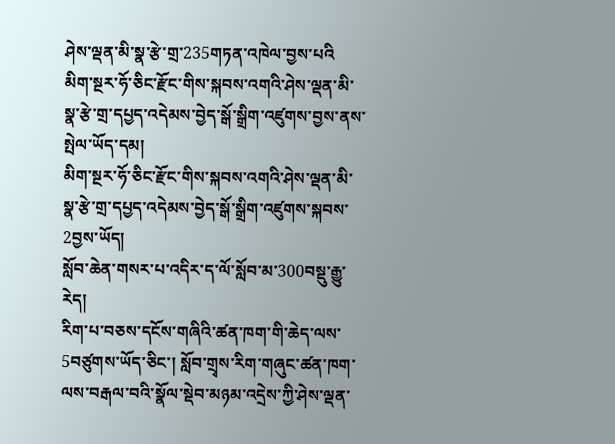ཤེས་ལྡན་མི་སྣ་རྩེ་གྲ་235གཏན་འཁེལ་བྱས་པའི
མིག་སྔར་ཧོ་ཅིང་རྫོང་གིས་སྐབས་འགའི་ཤེས་ལྡན་མི་སྣ་རྩེ་གྲ་དཔྱད་འདེམས་བྱེད་སྒོ་སྒྲིག་འཛུགས་བྱས་ནས་སྤེལ་ཡོད་དམ།
མིག་སྔར་ཧོ་ཅིང་རྫོང་གིས་སྐབས་འགའི་ཤེས་ལྡན་མི་སྣ་རྩེ་གྲ་དཔྱད་འདེམས་བྱེད་སྒོ་སྒྲིག་འཛུགས་སྐབས་2བྱས་ཡོད།
སློབ་ཆེན་གསར་པ་འདིར་ད་ལོ་སློབ་མ་300བསྡུ་རྒྱུ་རེད།
རིག་པ་བཅས་དངོས་གཞིའི་ཚན་ཁག་གི་ཆེད་ལས་5བཙུགས་ཡོད་ཅིང་། སློབ་གྲྭས་རིག་གཞུང་ཚན་ཁག་ལས་བརྒལ་བའི་སྣོལ་སྡེབ་མཉམ་འདྲེས་ཀྱི་ཤེས་ལྡན་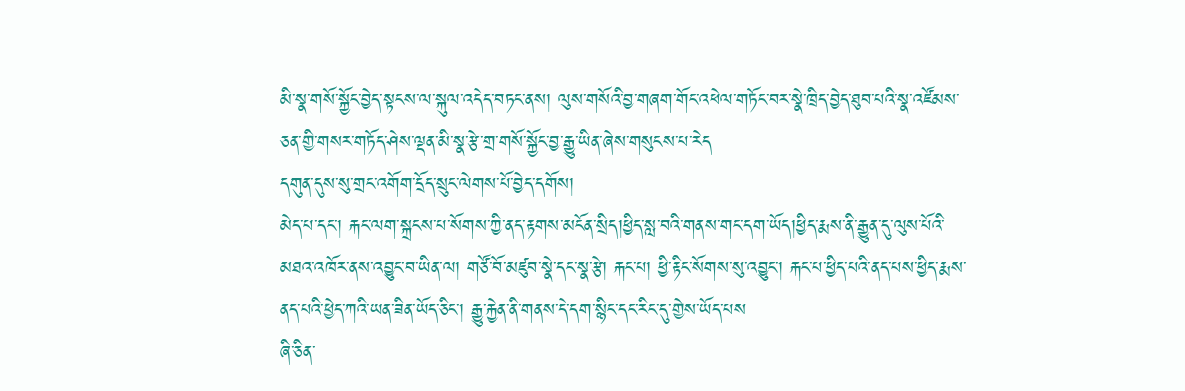མི་སྣ་གསོ་སྐྱོང་བྱེད་སྟངས་ལ་སྐུལ་འདེད་བཏང་ནས། ལུས་གསོའི་བྱ་གཞག་གོང་འཕེལ་གཏོང་བར་སྣེ་ཁྲིད་བྱེད་ཐུབ་པའི་སྣ་འཛོམས་ཅན་གྱི་གསར་གཏོད་ཤེས་ལྡན་མི་སྣ་རྩེ་གྲ་གསོ་སྐྱོང་བྱ་རྒྱུ་ཡིན་ཞེས་གསུངས་པ་རེད
དགུན་དུས་སུ་གྲང་འགོག་དྲོད་སྲུང་ལེགས་པོ་བྱེད་དགོས།
མེད་པ་དང་། རྐང་ལག་སྐྲངས་པ་སོགས་ཀྱི་ནད་རྟགས་མངོན་སྲིད།ཕྱིད་སླ་བའི་གནས་གང་དག་ཡོད།ཕྱིད་རྨས་ནི་རྒྱུན་དུ་ལུས་པོའི་མཐའ་འཁོར་ནས་འབྱུང་བ་ཡིན་ལ། གཙོ་བོ་མཛུབ་སྣེ་དང་སྣ་རྩེ། རྐང་པ། ཕྱི་རྟིང་སོགས་སུ་འབྱུང་། རྐང་པ་ཕྱིད་པའི་ནད་པས་ཕྱིད་རྨས་ནད་པའི་ཕྱེད་ཀའི་ཡན་ཟིན་ཡོད་ཅིང་། རྒྱུ་རྐྱེན་ནི་གནས་དེ་དག་སྙིང་དང་རིང་དུ་གྱེས་ཡོད་པས
ཞི་ཅིན་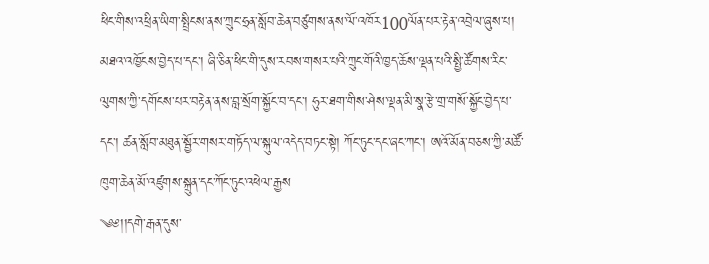ཕིང་གིས་འཕྲིན་ཡིག་སྤྲིངས་ནས་ཀྲུང་ཧྲན་སློབ་ཆེན་བཙུགས་ནས་ལོ་འཁོར100ལོན་པར་རྟེན་འབྲེལ་ཞུས་པ།
མཐའ་འཁྱོངས་བྱེད་པ་དང་། ཞི་ཅིན་ཕིང་གི་དུས་རབས་གསར་པའི་ཀྲུང་གོའི་ཁྱད་ཆོས་ལྡན་པའི་སྤྱི་ཚོགས་རིང་ལུགས་ཀྱི་དགོངས་པར་བརྟེན་ནས་བླ་སྲོག་སྐྱོང་བ་དང་། ཧུར་ཐག་གིས་ཤེས་ལྡན་མི་སྣ་རྩེ་གྲ་གསོ་སྐྱོང་བྱེད་པ་དང་། ཚན་སློབ་མཐུན་སྦྱོར་གསར་གཏོད་ལ་སྐུལ་འདེད་བཏང་སྟེ། ཀོང་ཏུང་དང་ཞང་ཀང་། ཨའོ་མོན་བཅས་ཀྱི་མཚོ་ཁུག་ཆེན་མོ་འཛུགས་སྐྲུན་དང་ཀོང་ཏུང་འཕེལ་རྒྱས
༄༅།།དགེ་རྒན་དུས་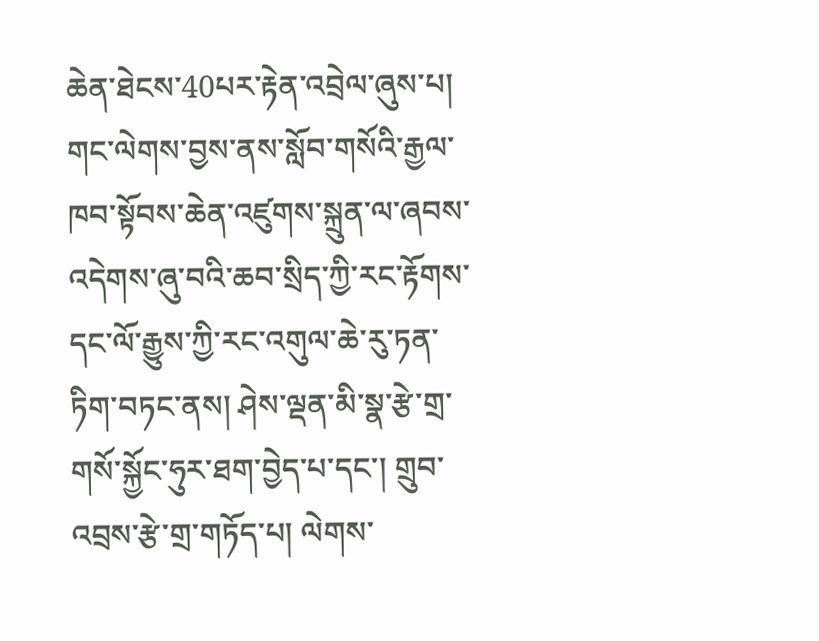ཆེན་ཐེངས་40པར་རྟེན་འབྲེལ་ཞུས་པ།
གང་ལེགས་བྱས་ནས་སློབ་གསོའི་རྒྱལ་ཁབ་སྟོབས་ཆེན་འཛུགས་སྐྲུན་ལ་ཞབས་འདེགས་ཞུ་བའི་ཆབ་སྲིད་ཀྱི་རང་རྟོགས་དང་ལོ་རྒྱུས་ཀྱི་རང་འགུལ་ཆེ་རུ་ཏན་ཏིག་བཏང་ནས། ཤེས་ལྡན་མི་སྣ་རྩེ་གྲ་གསོ་སྐྱོང་ཧུར་ཐག་བྱེད་པ་དང་། གྲུབ་འབྲས་རྩེ་གྲ་གཏོད་པ། ལེགས་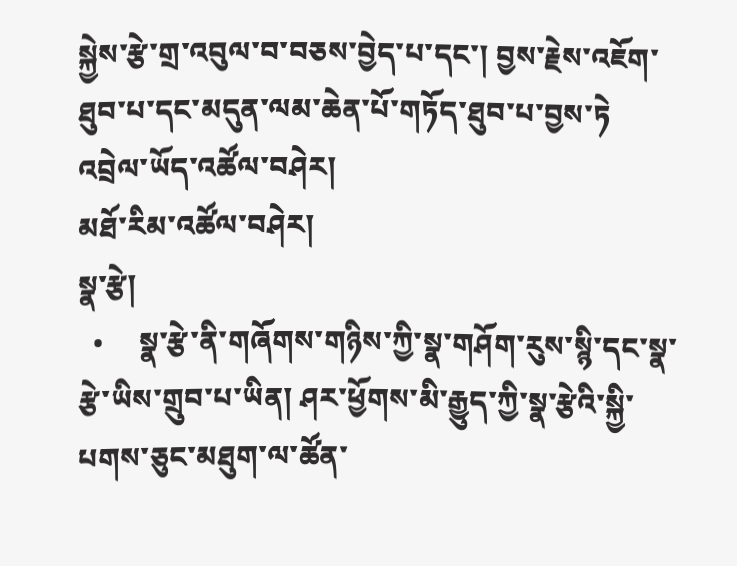སྐྱེས་རྩེ་གྲ་འབུལ་བ་བཅས་བྱེད་པ་དང་། བྱས་རྗེས་འཇོག་ཐུབ་པ་དང་མདུན་ལམ་ཆེན་པོ་གཏོད་ཐུབ་པ་བྱས་ཏེ
འབྲེལ་ཡོད་འཚོལ་བཤེར།
མཐོ་རིམ་འཚོལ་བཤེར།
སྣ་རྩེ།
  •     སྣ་རྩེ་ནི་གཞོགས་གཉིས་ཀྱི་སྣ་གཤོག་རུས་སྙི་དང་སྣ་རྩེ་ཡིས་གྲུབ་པ་ཡིན། ཤར་ཕྱོགས་མི་རྒྱུད་ཀྱི་སྣ་རྩེའི་སྐྱི་པགས་ཅུང་མཐུག་ལ་ཚོན་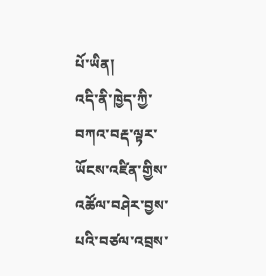པོ་ཡིན།
འདི་ནི་ཁྱེད་ཀྱི་བཀའ་བརྡ་ལྟར་ཡོངས་འཛིན་གྱིས་འཚོལ་བཤེར་བྱས་པའི་བཙལ་འབྲས་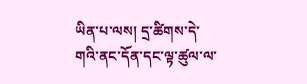ཡིན་པ་ལས། དྲ་ཚིགས་དེ་གའི་ནང་དོན་དང་ལྟ་ཚུལ་ལ་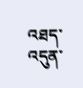འཐད་འདུན་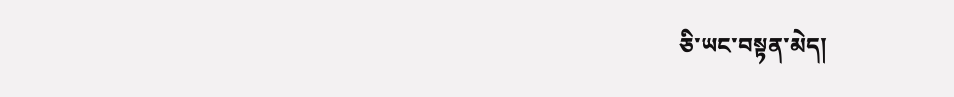ཅི་ཡང་བསྟན་མེད།